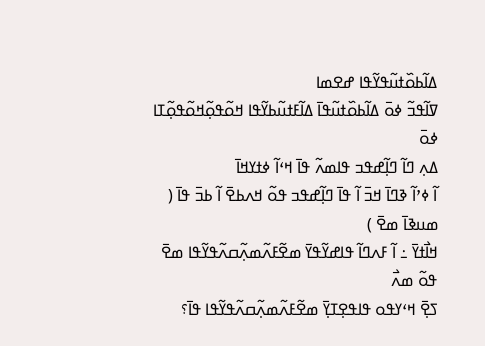ߡߊ߬ߕߋ߰ߙߎ߬ߟߌ߬ߟߊ ߝߐߘߊ
ߜߊ߬ߟߏ߬ ߦߋ߫ ߡߊ߬ߕߋ߰ߙߎ߬ߟߊ߫ ߡߊ߬ߓߙߎ߬ߕߌ߬ߟߊ ߞߋ߬ߟߋ߲߬ߞߋ߬ߟߋ߲߬ߠߊ ߦߋ߫
ߡߍ߲ ߣߊ߬ ߣߊ߲߬ߝߟߏ ߟߊߘߍ߬ ߟߊ߫ ߞߵߊ߬ ߦߙߌߞߊ߫
ߊ߬ ߦߴߊ߬ ߢߣߊ߫ ߞߏ߫ ߊ߬ ߟߊ߫ ߣߊ߲߬ߝߟߏ ߟߋ߬ ߞߍߕߐ߫ ߊ߬ ߕߏ߫ ߟߊ߫ ( ߘߎߢߊ߫ ߘߐ߫ )
ߞߊ߯ߙߌ߫ ߸ ߊ߬ ߓߍߣߊ߬ ߟߊߝߌ߬ߟߌ߫ ߘߐ߬ߓߍ߬ߘߍ߲߬ߛߍ߬ߟߌ߬ߟߊ ߘߐ߫ ߟߋ߬ ߘߍ߯
ߖߐ߲߫ ߞߵߌߟߋ ߟߊߟߐ߲ߠߌ߲߫ ߘߐ߬ߓߍ߬ߘߍ߲߬ߛߍ߬ߟߌ߬ߟߊ ߟߊ߫؟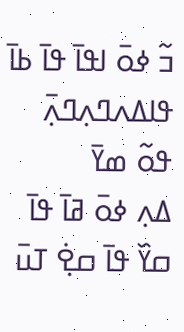ߏ߬ ߦߋ߫ ߊߟߊ߫ ߟߊ߫ ߕߊ߫ ߟߊߡߍߣߍ߲ߣߍ߲߫ ߟߋ߬ ߘߌ߫
ߡߍ߲ ߦߋ߫ ߥߊ߫ ߟߊ߫ ߛߌ߰ ߟߊ߫ ߛߐ߲߭ ߠߎ߫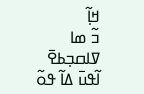ߞߊ߲߬
ߏ߬ ߘߊ ߜߊߛߏ߲ߕߐ߫ ߊ߬ߟߎ߫ ߡߊ߬ ߟߋ߬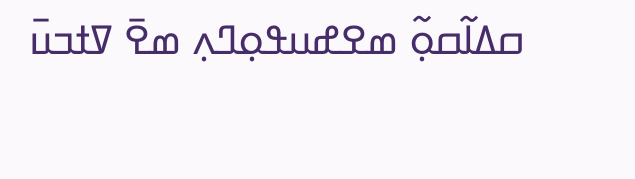ߛߡߊ߬ߛߋ߲߬ ߘߐߝߎߟߋ߲ߣߍ߲ ߘߐ߫ ߜߙߏߎ߫